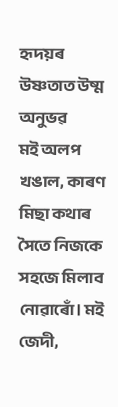হৃদয়ৰ উষ্ণতাত উষ্ম অনুভৱ
মই অলপ খঙাল, কাৰণ মিছা কথাৰ সৈতে নিজকে সহজে মিলাব নোৱাৰোঁ। মই জেদী,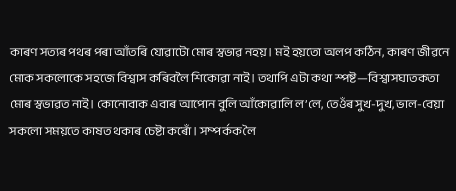কাৰণ সত্যৰ পথৰ পৰা আঁতৰি যোৱাটো মোৰ স্বভাৱ নহয়। মই হয়তো অলপ কঠিন, কাৰণ জীৱনে মোক সকলোকে সহজে বিশ্বাস কৰিবলৈ শিকোৱা নাই। তথাপি এটা কথা স্পষ্ট—বিশ্বাসঘাতকতা মোৰ স্বভাৱত নাই। কোনোবাক এবাৰ আপোন বুলি আঁকোৱালি ল’লে, তেওঁৰ সুখ-দুখ, ভাল-বেয়া সকলো সময়তে কাষত থকাৰ চেষ্টা কৰোঁ। সম্পৰ্কক লৈ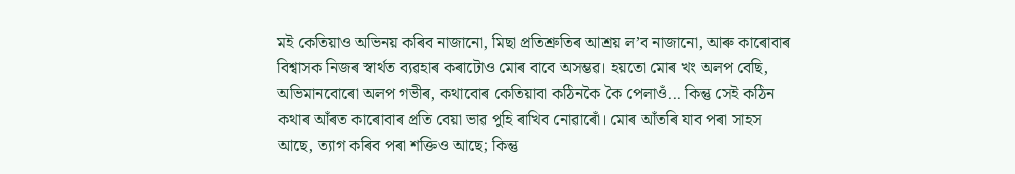মই কেতিয়াও অভিনয় কৰিব নাজানো, মিছা প্ৰতিশ্ৰুতিৰ আশ্ৰয় ল’ব নাজানো, আৰু কাৰোবাৰ বিশ্বাসক নিজৰ স্বাৰ্থত ব্যৱহাৰ কৰাটোও মোৰ বাবে অসম্ভৱ। হয়তো মোৰ খং অলপ বেছি, অভিমানবোৰো অলপ গভীৰ, কথাবোৰ কেতিয়াবা কঠিনকৈ কৈ পেলাওঁ... কিন্তু সেই কঠিন কথাৰ আঁৰত কাৰোবাৰ প্ৰতি বেয়া ভাৱ পুহি ৰাখিব নোৱাৰোঁ। মোৰ আঁতৰি যাব পৰা সাহস আছে, ত্যাগ কৰিব পৰা শক্তিও আছে; কিন্তু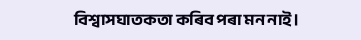বিশ্বাসঘাতকতা কৰিব পৰা মন নাই।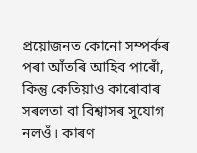প্ৰয়োজনত কোনো সম্পৰ্কৰ পৰা আঁতৰি আহিব পাৰোঁ, কিন্তু কেতিয়াও কাৰোবাৰ সৰলতা বা বিশ্বাসৰ সুযোগ নলওঁ। কাৰণ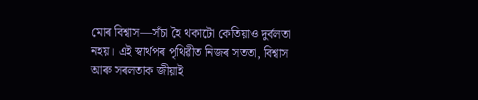মোৰ বিশ্বাস—সঁচা হৈ থকাটো কেতিয়াও দুৰ্বলতা নহয়। এই স্বাৰ্থপৰ পৃথিৱীত নিজৰ সততা, বিশ্বাস আৰু সৰলতাক জীয়াই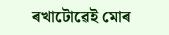ৰখাটোৱেই মোৰ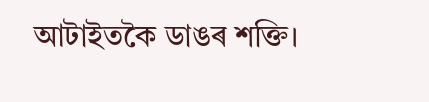আটাইতকৈ ডাঙৰ শক্তি।